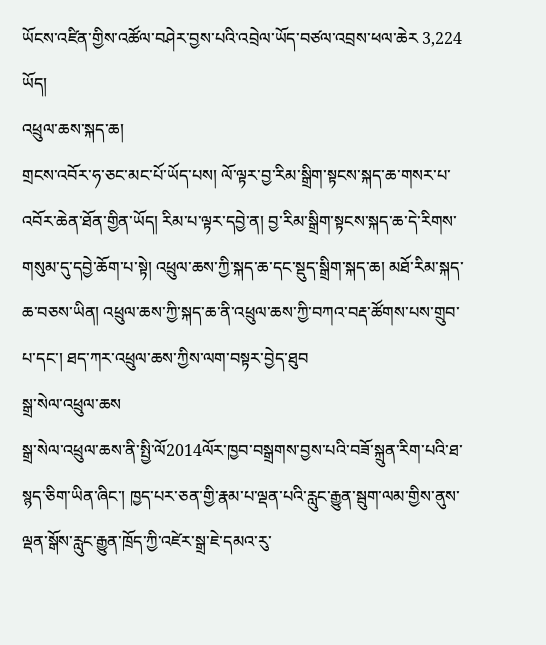ཡོངས་འཛིན་གྱིས་འཚོལ་བཤེར་བྱས་པའི་འབྲེལ་ཡོད་བཙལ་འབྲས་ཕལ་ཆེར 3,224 ཡོད།
འཕྲུལ་ཆས་སྐད་ཆ།
གྲངས་འབོར་ཧ་ཅང་མང་པོ་ཡོད་པས། ལོ་ལྟར་བྱ་རིམ་སྒྲིག་སྟངས་སྐད་ཆ་གསར་པ་འབོར་ཆེན་ཐོན་གྱིན་ཡོད། རིམ་པ་ལྟར་དབྱེ་ན། བྱ་རིམ་སྒྲིག་སྟངས་སྐད་ཆ་དེ་རིགས་གསུམ་དུ་དབྱེ་ཆོག་པ་སྟེ། འཕྲུལ་ཆས་ཀྱི་སྐད་ཆ་དང་སྡུད་སྒྲིག་སྐད་ཆ། མཐོ་རིམ་སྐད་ཆ་བཅས་ཡིན། འཕྲུལ་ཆས་ཀྱི་སྐད་ཆ་ནི་འཕྲུལ་ཆས་ཀྱི་བཀའ་བརྡ་ཚོགས་པས་གྲུབ་པ་དང་། ཐད་ཀར་འཕྲུལ་ཆས་ཀྱིས་ལག་བསྟར་བྱེད་ཐུབ
སྒྲ་སེལ་འཕྲུལ་ཆས
སྒྲ་སེལ་འཕྲུལ་ཆས་ནི་སྤྱི་ལོ2014ལོར་ཁྱབ་བསྒྲགས་བྱས་པའི་བཟོ་སྐྲུན་རིག་པའི་ཐ་སྙད་ཅིག་ཡིན་ཞིང་། ཁྱད་པར་ཅན་གྱི་རྣམ་པ་ལྡན་པའི་རླུང་རྒྱུན་སྦུག་ལམ་གྱིས་ནུས་ལྡན་སྒོས་རླུང་རྒྱུན་ཁྲོད་ཀྱི་འཛེར་སྒྲ་ཇེ་དམའ་རུ་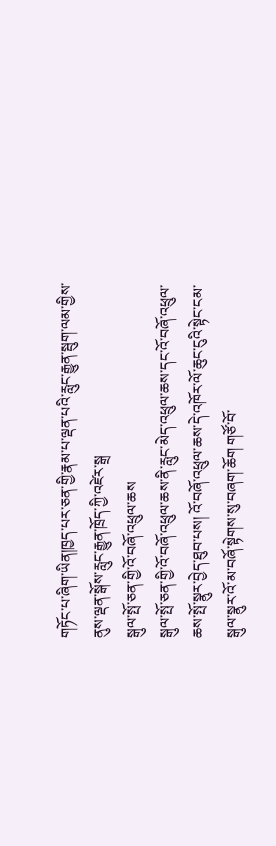གཏོང་པ་ཞིག་ཡིན།ཁྱད་པར་ཅན་གྱི་རྣམ་པ་ལྡན་པའི་རླུང་རྒྱུན་སྦུག་ལམ་གྱིས་ནུས་ལྡན་སྒོས་རླུང་རྒྱུན་ཁྲོད་ཀྱི་འཛེར་སྒྲ
སྒུལ་སྤོ་ཅན་གྱི་འོ་བཞོ་འཕྲུལ་ཆས
སྒུལ་སྤོ་ཅན་གྱི་འོ་བཞོ་འཕྲུལ་ཆས་ནི་རླུང་མེད་འཕྲུལ་ཆས་དང་འོ་བཞོ་འཕྲུལ་ཆས་སྤོ་སྣུར་བྱེད་ཐུབ་པས། འོ་བཞོ་འཕྲུལ་ཆས་དེ་འཁོར་ལོ་ཆུང་ངུའི་སྟེང་ངམ་སྒུལ་སྣུར་འོ་མ་བཞོ་སྟེགས་སུ་བཞག་ཆོག གཙོ་བོ་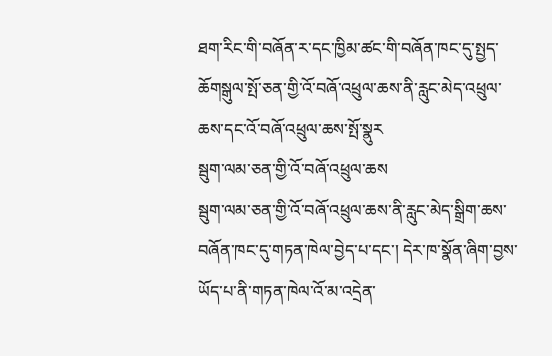ཐག་རིང་གི་བཞོན་ར་དང་ཁྱིམ་ཚང་གི་བཞོན་ཁང་དུ་སྤྱད་ཆོགསྒུལ་སྤོ་ཅན་གྱི་འོ་བཞོ་འཕྲུལ་ཆས་ནི་རླུང་མེད་འཕྲུལ་ཆས་དང་འོ་བཞོ་འཕྲུལ་ཆས་སྤོ་སྣུར
སྦུག་ལམ་ཅན་གྱི་འོ་བཞོ་འཕྲུལ་ཆས
སྦུག་ལམ་ཅན་གྱི་འོ་བཞོ་འཕྲུལ་ཆས་ནི་རླུང་མེད་སྒྲིག་ཆས་བཞོན་ཁང་དུ་གཏན་ཁེལ་བྱེད་པ་དང་། དེར་ཁ་སྣོན་ཞིག་བྱས་ཡོད་པ་ནི་གཏན་ཁེལ་འོ་མ་འདྲེན་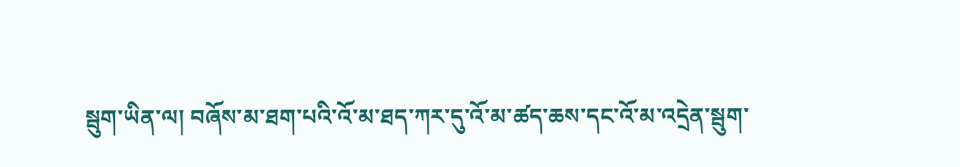སྦུག་ཡིན་ལ། བཞོས་མ་ཐག་པའི་འོ་མ་ཐད་ཀར་དུ་འོ་མ་ཚད་ཆས་དང་འོ་མ་འདྲེན་སྦུག་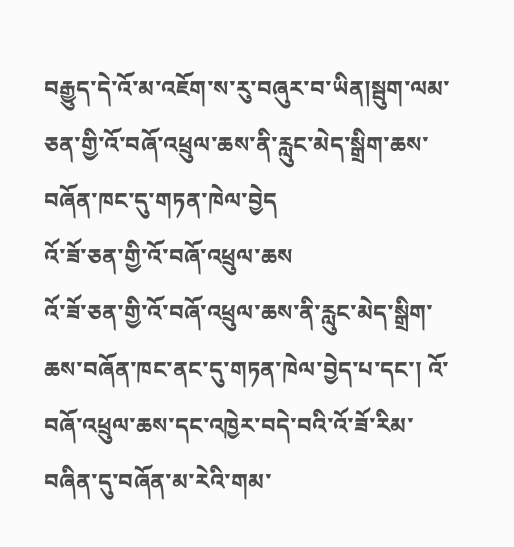བརྒྱུད་དེ་འོ་མ་འཇོག་ས་རུ་བཞུར་བ་ཡིན།སྦུག་ལམ་ཅན་གྱི་འོ་བཞོ་འཕྲུལ་ཆས་ནི་རླུང་མེད་སྒྲིག་ཆས་བཞོན་ཁང་དུ་གཏན་ཁེལ་བྱེད
འོ་ཟོ་ཅན་གྱི་འོ་བཞོ་འཕྲུལ་ཆས
འོ་ཟོ་ཅན་གྱི་འོ་བཞོ་འཕྲུལ་ཆས་ནི་རླུང་མེད་སྒྲིག་ཆས་བཞོན་ཁང་ནང་དུ་གཏན་ཁེལ་བྱེད་པ་དང་། འོ་བཞོ་འཕྲུལ་ཆས་དང་འཁྱེར་བདེ་བའི་འོ་ཟོ་རིམ་བཞིན་དུ་བཞོན་མ་རེའི་གམ་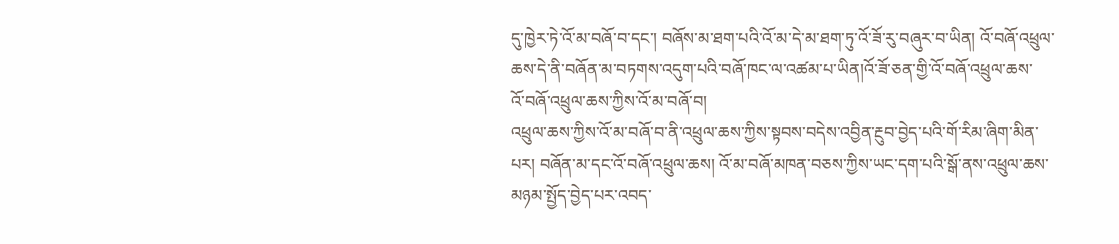དུ་ཁྱེར་ཏེ་འོ་མ་བཞོ་བ་དང་། བཞོས་མ་ཐག་པའི་འོ་མ་དེ་མ་ཐག་ཏུ་འོ་ཟོ་རུ་བཞུར་བ་ཡིན། འོ་བཞོ་འཕྲུལ་ཆས་དེ་ནི་བཞོན་མ་བཏགས་འདུག་པའི་བཞོ་ཁང་ལ་འཚམ་པ་ཡིན།འོ་ཟོ་ཅན་གྱི་འོ་བཞོ་འཕྲུལ་ཆས་
འོ་བཞོ་འཕྲུལ་ཆས་ཀྱིས་འོ་མ་བཞོ་བ།
འཕྲུལ་ཆས་ཀྱིས་འོ་མ་བཞོ་བ་ནི་འཕྲུལ་ཆས་ཀྱིས་སྟབས་བདེས་འབྱིན་རྔུབ་བྱེད་པའི་གོ་རིམ་ཞིག་མིན་པར། བཞོན་མ་དང་འོ་བཞོ་འཕྲུལ་ཆས། འོ་མ་བཞོ་མཁན་བཅས་ཀྱིས་ཡང་དག་པའི་སྒོ་ནས་འཕྲུལ་ཆས་མཉམ་སྤྱོད་བྱེད་པར་འབད་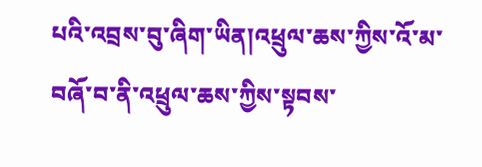པའི་འབྲས་བུ་ཞིག་ཡིན།འཕྲུལ་ཆས་ཀྱིས་འོ་མ་བཞོ་བ་ནི་འཕྲུལ་ཆས་ཀྱིས་སྟབས་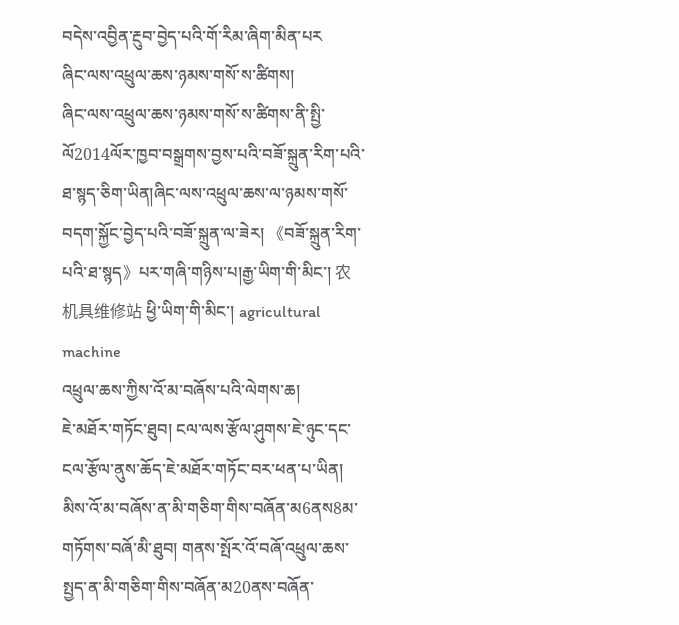བདེས་འབྱིན་རྔུབ་བྱེད་པའི་གོ་རིམ་ཞིག་མིན་པར
ཞིང་ལས་འཕྲུལ་ཆས་ཉམས་གསོ་ས་ཚིགས།
ཞིང་ལས་འཕྲུལ་ཆས་ཉམས་གསོ་ས་ཚིགས་ནི་སྤྱི་ལོ2014ལོར་ཁྱབ་བསྒྲགས་བྱས་པའི་བཟོ་སྐྲུན་རིག་པའི་ཐ་སྙད་ཅིག་ཡིན།ཞིང་ལས་འཕྲུལ་ཆས་ལ་ཉམས་གསོ་བདག་སྐྱོང་བྱེད་པའི་བཟོ་སྐྲུན་ལ་ཟེར། 《བཟོ་སྐྲུན་རིག་པའི་ཐ་སྙད》པར་གཞི་གཉིས་པ།རྒྱ་ཡིག་གི་མིང་། 农机具维修站 ཕྱི་ཡིག་གི་མིང་། agricultural machine
འཕྲུལ་ཆས་ཀྱིས་འོ་མ་བཞོས་པའི་ལེགས་ཆ།
ཇེ་མཐོར་གཏོང་ཐུབ། ངལ་ལས་རྩོལ་ཤུགས་ཇེ་ཉུང་དང་ངལ་རྩོལ་ནུས་ཆོད་ཇེ་མཐོར་གཏོང་བར་ཕན་པ་ཡིན། མིས་འོ་མ་བཞོས་ན་མི་གཅིག་གིས་བཞོན་མ6ནས8མ་གཏོགས་བཞོ་མི་ཐུབ། གནས་སྤོར་འོ་བཞོ་འཕྲུལ་ཆས་སྤྱད་ན་མི་གཅིག་གིས་བཞོན་མ20ནས་བཞོན་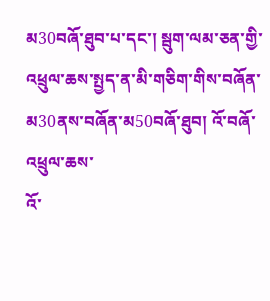མ30བཞོ་ཐུབ་པ་དང་། སྦུག་ལམ་ཅན་གྱི་འཕྲུལ་ཆས་སྤྱད་ན་མི་གཅིག་གིས་བཞོན་མ30ནས་བཞོན་མ50བཞོ་ཐུབ། འོ་བཞོ་འཕྲུལ་ཆས་
འོ་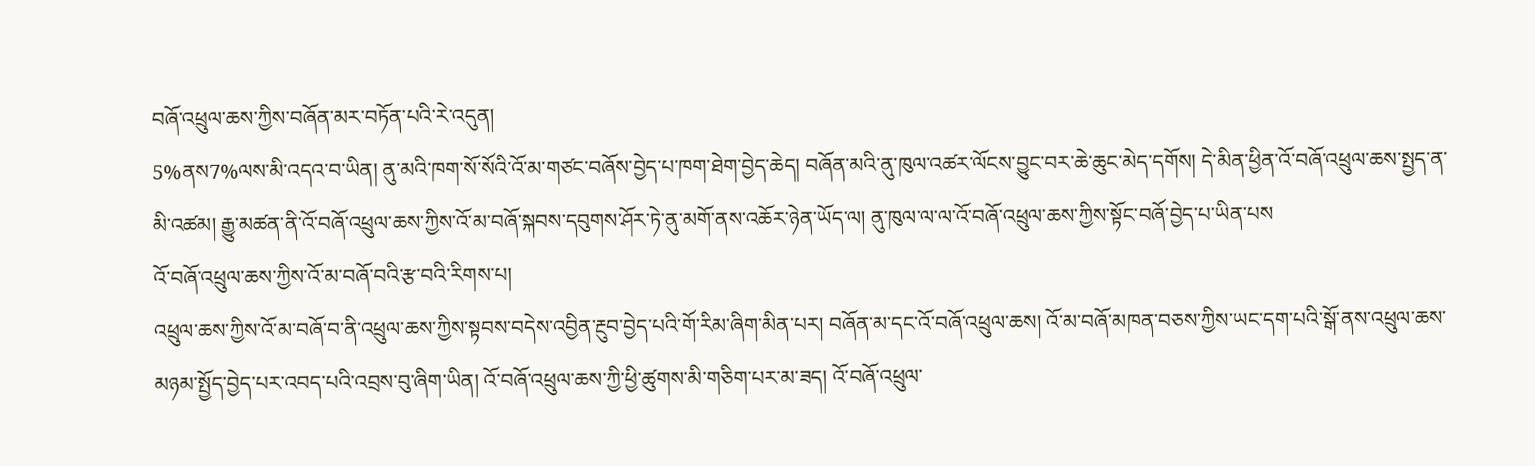བཞོ་འཕྲུལ་ཆས་ཀྱིས་བཞོན་མར་བཏོན་པའི་རེ་འདུན།
5%ནས7%ལས་མི་འདའ་བ་ཡིན། ནུ་མའི་ཁག་སོ་སོའི་འོ་མ་གཙང་བཞོས་བྱེད་པ་ཁག་ཐེག་བྱེད་ཆེད། བཞོན་མའི་ནུ་ཁུལ་འཚར་ལོངས་བྱུང་བར་ཆེ་ཆུང་མེད་དགོས། དེ་མིན་ཕྱིན་འོ་བཞོ་འཕྲུལ་ཆས་སྤྱད་ན་མི་འཚམ། རྒྱུ་མཚན་ནི་འོ་བཞོ་འཕྲུལ་ཆས་ཀྱིས་འོ་མ་བཞོ་སྐབས་དབུགས་ཤོར་ཏེ་ནུ་མགོ་ནས་འཆོར་ཉེན་ཡོད་ལ། ནུ་ཁུལ་ལ་ལ་འོ་བཞོ་འཕྲུལ་ཆས་ཀྱིས་སྟོང་བཞོ་བྱེད་པ་ཡིན་པས
འོ་བཞོ་འཕྲུལ་ཆས་ཀྱིས་འོ་མ་བཞོ་བའི་རྩ་བའི་རིགས་པ།
འཕྲུལ་ཆས་ཀྱིས་འོ་མ་བཞོ་བ་ནི་འཕྲུལ་ཆས་ཀྱིས་སྟབས་བདེས་འབྱིན་རྔུབ་བྱེད་པའི་གོ་རིམ་ཞིག་མིན་པར། བཞོན་མ་དང་འོ་བཞོ་འཕྲུལ་ཆས། འོ་མ་བཞོ་མཁན་བཅས་ཀྱིས་ཡང་དག་པའི་སྒོ་ནས་འཕྲུལ་ཆས་མཉམ་སྤྱོད་བྱེད་པར་འབད་པའི་འབྲས་བུ་ཞིག་ཡིན། འོ་བཞོ་འཕྲུལ་ཆས་ཀྱི་ཕྱི་ཚུགས་མི་གཅིག་པར་མ་ཟད། འོ་བཞོ་འཕྲུལ་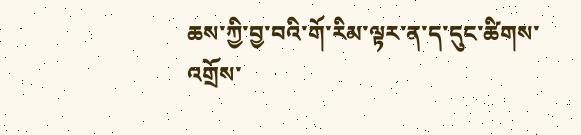ཆས་ཀྱི་བྱ་བའི་གོ་རིམ་ལྟར་ན་ད་དུང་ཚིགས་འགྲོས་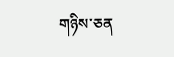གཉིས་ཅན